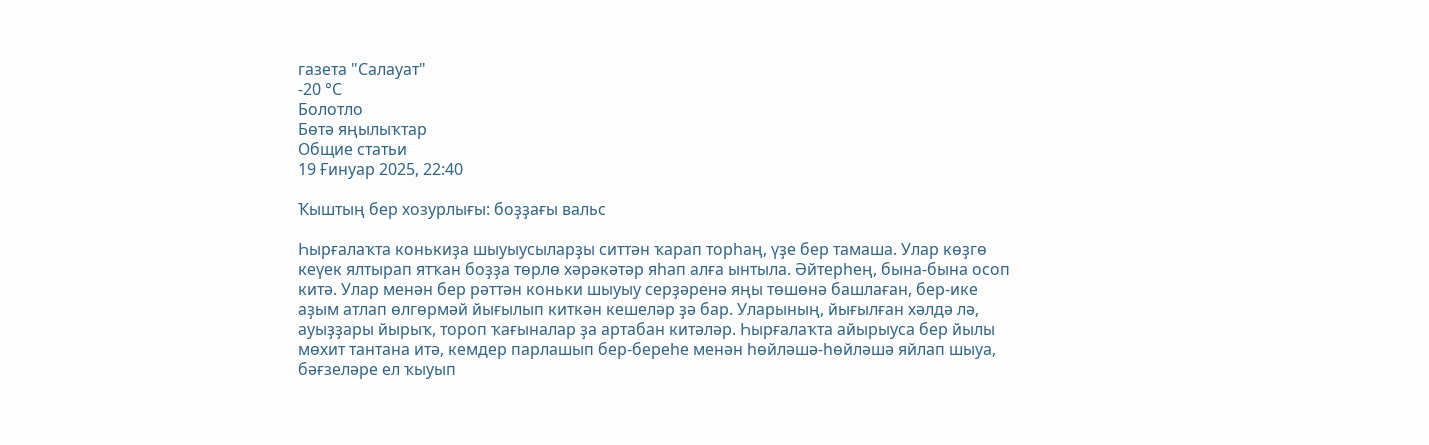газета "Салауат"
-20 °С
Болотло
Бөтә яңылыҡтар
Общие статьи
19 Ғинуар 2025, 22:40

Ҡыштың бер хозурлығы: боҙҙағы вальс

Һырғалаҡта конькиҙа шыуыусыларҙы ситтән ҡарап торһаң, үҙе бер тамаша. Улар көҙгө кеүек ялтырап ятҡан боҙҙа төрлө хәрәкәтәр яһап алға ынтыла. Әйтерһең, бына-бына осоп китә. Улар менән бер рәттән коньки шыуыу серҙәренә яңы төшөнә башлаған, бер-ике аҙым атлап өлгөрмәй йығылып киткән кешеләр ҙә бар. Уларының, йығылған хәлдә лә, ауыҙҙары йырыҡ, тороп ҡағыналар ҙа артабан китәләр. Һырғалаҡта айырыуса бер йылы мөхит тантана итә, кемдер парлашып бер-береһе менән һөйләшә-һөйләшә яйлап шыуа, бәғзеләре ел ҡыуып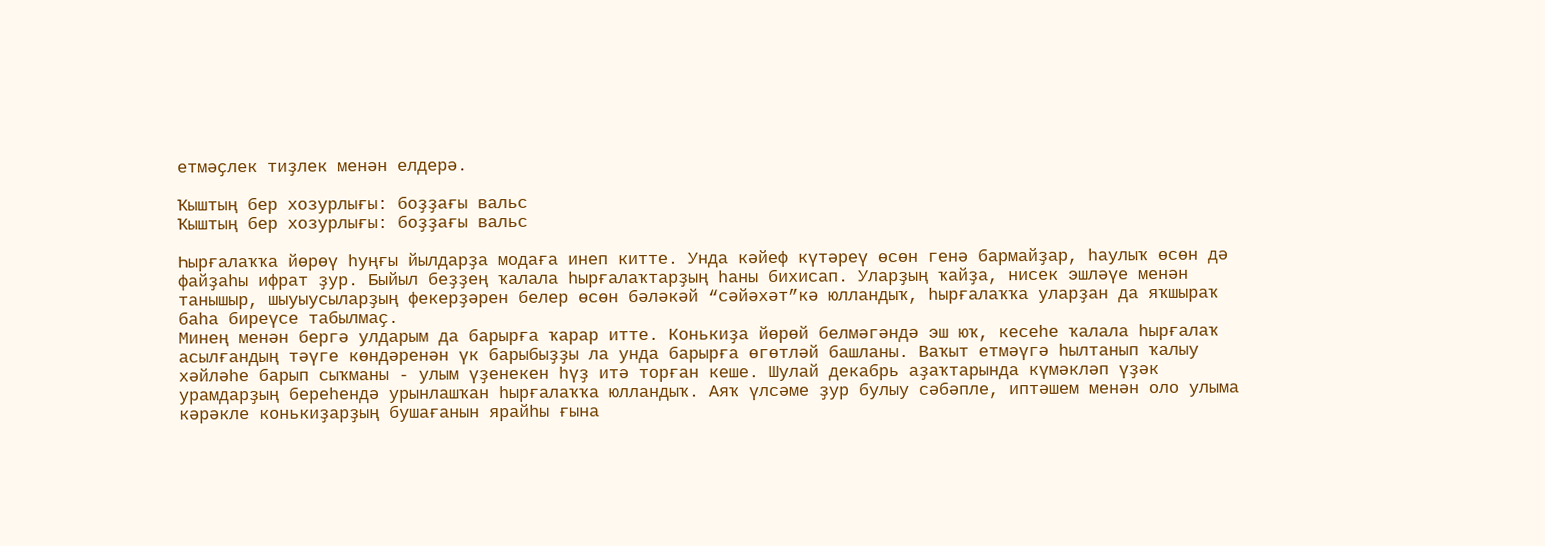етмәҫлек тиҙлек менән елдерә.

Ҡыштың бер хозурлығы: боҙҙағы вальс
Ҡыштың бер хозурлығы: боҙҙағы вальс

Һырғалаҡҡа йөрөү һуңғы йылдарҙа модаға инеп китте. Унда кәйеф күтәреү өсөн генә бармайҙар, һаулыҡ өсөн дә файҙаһы ифрат ҙур. Быйыл беҙҙең ҡалала һырғалаҡтарҙың һаны бихисап. Уларҙың ҡайҙа, нисек эшләүе менән танышыр, шыуыусыларҙың фекерҙәрен белер өсөн бәләкәй “сәйәхәт”кә юлландыҡ, һырғалаҡҡа уларҙан да яҡшыраҡ баһа биреүсе табылмаҫ.
Минең менән бергә улдарым да барырға ҡарар итте. Конькиҙа йөрөй белмәгәндә эш юҡ, кесеһе ҡалала һырғалаҡ асылғандың тәүге көндәренән үк барыбыҙҙы ла унда барырға өгөтләй башланы. Ваҡыт етмәүгә һылтанып ҡалыу хәйләһе барып сыҡманы - улым үҙенекен һүҙ итә торған кеше. Шулай декабрь аҙаҡтарында күмәкләп үҙәк урамдарҙың береһендә урынлашҡан һырғалаҡҡа юлландыҡ. Аяҡ үлсәме ҙур булыу сәбәпле, иптәшем менән оло улыма кәрәкле конькиҙарҙың бушағанын ярайһы ғына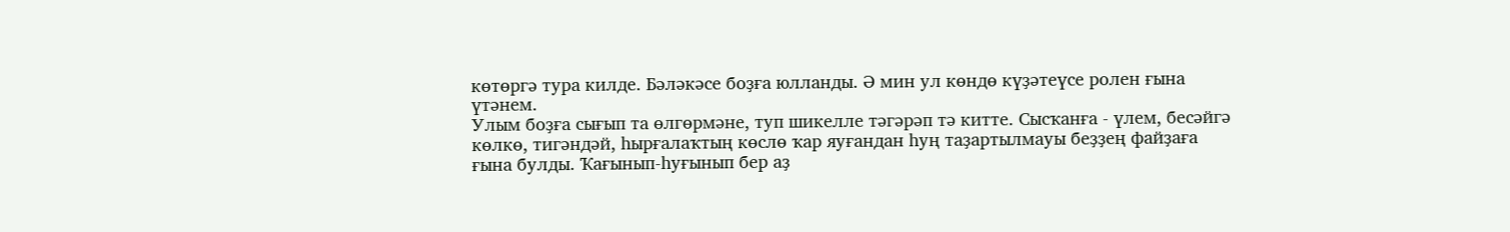көтөргә тура килде. Бәләкәсе боҙға юлланды. Ә мин ул көндө күҙәтеүсе ролен ғына үтәнем.
Улым боҙға сығып та өлгөрмәне, туп шикелле тәгәрәп тә китте. Сысҡанға - үлем, бесәйгә көлкө, тигәндәй, һырғалаҡтың көслө ҡар яуғандан һуң таҙартылмауы беҙҙең файҙаға ғына булды. Ҡағынып-һуғынып бер аҙ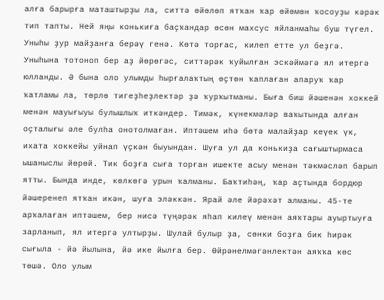алға барырға маташтырҙы ла, ситтә өйөлөп ятҡан ҡар өйөмөн ҡосоуҙы кәрәк тип тапты. Ней яңы конькиға баҫҡандар өсөн махсус яйланмаһы буш түгел. Уныһы ҙур майҙанға берәү генә. Көтә торғас, килеп етте ул беҙгә. Уныһына тотоноп бер аҙ йөрөгәс, ситтәрәк ҡуйылған эскәймәгә ял итергә юлланды. Ә бына оло улымды һырғалаҡтың өҫтөн ҡаплаған апаруҡ ҡар ҡатламы ла, төрлө тигеҙһеҙлектәр ҙә ҡурҡытманы. Быға биш йәшенән хоккей менән мауығыуы булышлыҡ иткәндер. Тимәк, күнекмәләр ваҡытында алған оҫталығы әле булһа онотолмаған. Иптәшем иһә бөтә малайҙар кеүек үк, ихата хоккейы уйнап үҫкән быуындан. Шуға ул да конькиҙа сағыштырмаса ышаныслы йөрөй. Тик боҙға сыға торған ишекте асыу менән тәкмәсләп барып ятты. Бында инде, көлкөгә урын ҡалманы. Баҡтиһәң, ҡар аҫтында бордюр йәшеренеп ятҡан икән, шуға эләккән. Ярай әле йәрәхәт алманы. 45-те арҡалаған иптәшем, бер нисә түңәрәк яһап килеү менән аяҡтары ауыртыуға зарланып, ял итергә ултырҙы. Шулай булыр ҙа, сөнки боҙға бик һирәк сығыла - йә йылына, йә ике йылға бер. Өйрәнелмәгәнлектән аяҡҡа көс төшә. Оло улым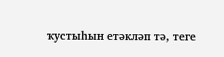ҡустыһын етәкләп тә, теге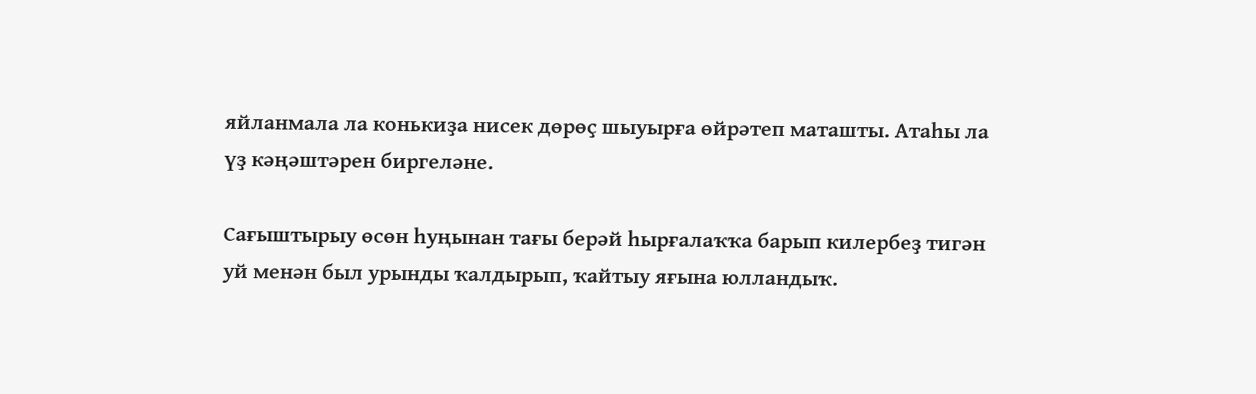яйланмала ла конькиҙа нисек дөрөҫ шыуырға өйрәтеп маташты. Атаһы ла үҙ кәңәштәрен биргеләне.

Сағыштырыу өсөн һуңынан тағы берәй һырғалаҡҡа барып килербеҙ тигән уй менән был урынды ҡалдырып, ҡайтыу яғына юлландыҡ.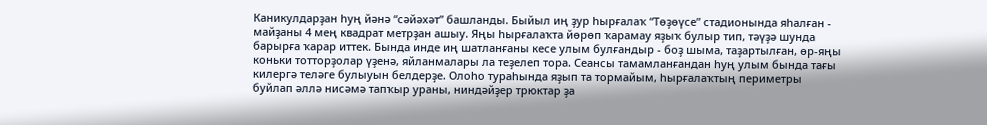Каникулдарҙан һуң йәнә “сәйәхәт” башланды. Быйыл иң ҙур һырғалаҡ “Төҙөүсе” стадионында яһалған - майҙаны 4 мең квадрат метрҙан ашыу. Яңы һырғалаҡта йөрөп ҡарамау яҙыҡ булыр тип, тәүҙә шунда барырға ҡарар иттек. Бында инде иң шатланғаны кесе улым булғандыр - боҙ шыма, таҙартылған, өр-яңы коньки тотторҙолар үҙенә, яйланмалары ла теҙелеп тора. Сеансы тамамланғандан һуң улым бында тағы килергә теләге булыуын белдерҙе. Олоһо тураһында яҙып та тормайым, һырғалаҡтың периметры буйлап әллә нисәмә тапҡыр ураны, ниндәйҙер трюктар ҙа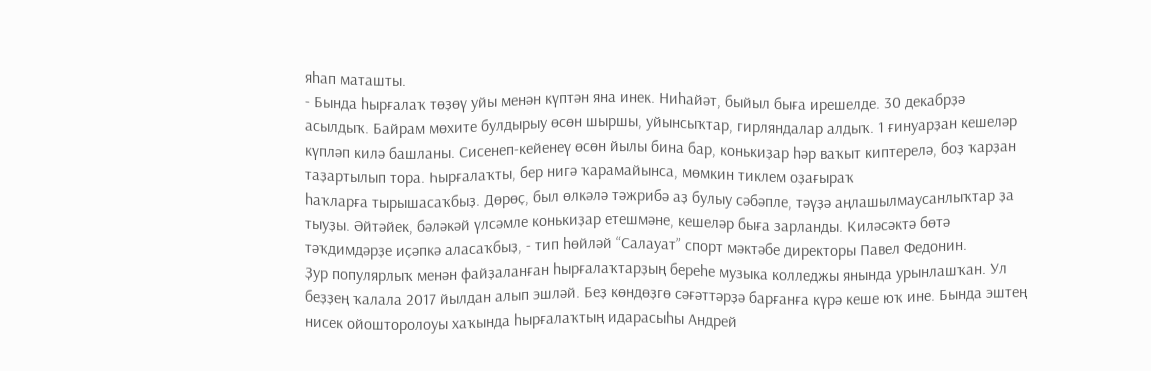яһап маташты.
- Бында һырғалаҡ төҙөү уйы менән күптән яна инек. Ниһайәт, быйыл быға ирешелде. 30 декабрҙә асылдыҡ. Байрам мөхите булдырыу өсөн шыршы, уйынсыҡтар, гирляндалар алдыҡ. 1 ғинуарҙан кешеләр күпләп килә башланы. Сисенеп-кейенеү өсөн йылы бина бар, конькиҙар һәр ваҡыт киптерелә, боҙ ҡарҙан таҙартылып тора. Һырғалаҡты, бер нигә ҡарамайынса, мөмкин тиклем оҙағыраҡ
һаҡларға тырышасаҡбыҙ. Дөрөҫ, был өлкәлә тәжрибә аҙ булыу сәбәпле, тәүҙә аңлашылмаусанлыҡтар ҙа тыуҙы. Әйтәйек, бәләкәй үлсәмле конькиҙар етешмәне, кешеләр быға зарланды. Киләсәктә бөтә тәҡдимдәрҙе иҫәпкә аласаҡбыҙ, - тип һөйләй “Салауат” спорт мәктәбе директоры Павел Федонин.
Ҙур популярлыҡ менән файҙаланған һырғалаҡтарҙың береһе музыка колледжы янында урынлашҡан. Ул беҙҙең ҡалала 2017 йылдан алып эшләй. Беҙ көндөҙгө сәғәттәрҙә барғанға күрә кеше юҡ ине. Бында эштең нисек ойошторолоуы хаҡында һырғалаҡтың идарасыһы Андрей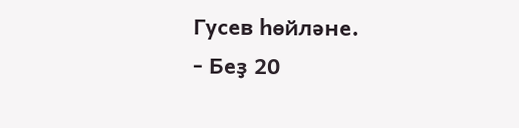Гусев һөйләне.
- Беҙ 20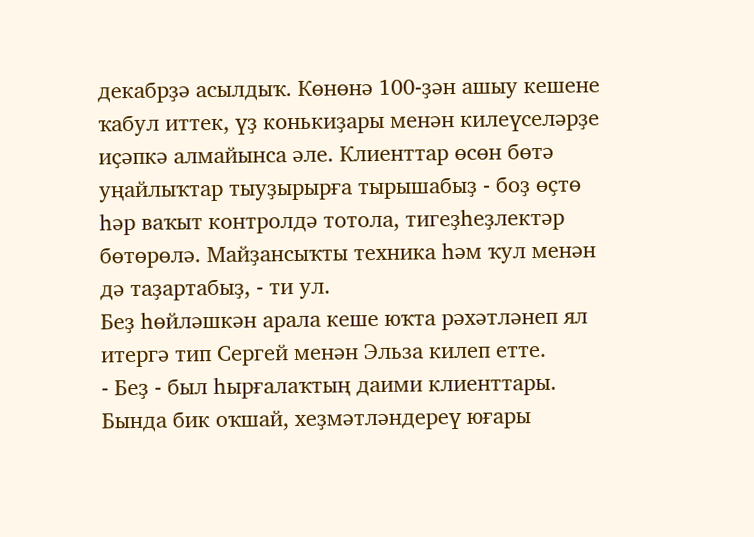декабрҙә асылдыҡ. Көнөнә 100-ҙән ашыу кешене ҡабул иттек, үҙ конькиҙары менән килеүселәрҙе иҫәпкә алмайынса әле. Клиенттар өсөн бөтә уңайлыҡтар тыуҙырырға тырышабыҙ - боҙ өҫтө һәр ваҡыт контролдә тотола, тигеҙһеҙлектәр бөтөрөлә. Майҙансыҡты техника һәм ҡул менән дә таҙартабыҙ, - ти ул.
Беҙ һөйләшкән арала кеше юҡта рәхәтләнеп ял итергә тип Сергей менән Эльза килеп етте.
- Беҙ - был һырғалаҡтың даими клиенттары. Бында бик оҡшай, хеҙмәтләндереү юғары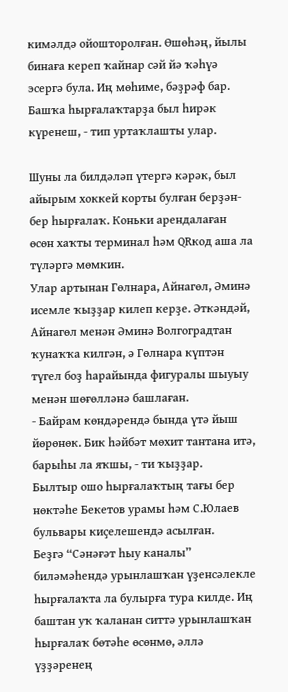кимәлдә ойошторолған. Өшөһәң, йылы бинаға кереп ҡайнар сәй йә ҡәһүә эсергә була. Иң мөһиме, бәҙрәф бар. Башҡа һырғалаҡтарҙа был һирәк күренеш, - тип уртаҡлашты улар.

Шуны ла билдәләп үтергә кәрәк, был айырым хоккей корты булған берҙән-бер һырғалаҡ. Коньки арендалаған өсөн хаҡты терминал һәм QRкод аша ла түләргә мөмкин.
Улар артынан Гөлнара, Айнагөл, Әминә исемле ҡыҙҙар килеп керҙе. Әткәндәй, Айнагөл менән Әминә Волгоградтан ҡунаҡҡа килгән, ә Гөлнара күптән түгел боҙ һарайында фигуралы шыуыу
менән шөғөлләнә башлаған.
- Байрам көндәрендә бында үтә йыш йөрөнөк. Бик һәйбәт мөхит тантана итә, барыһы ла яҡшы, - ти ҡыҙҙар.
Былтыр ошо һырғалаҡтың тағы бер нөктәһе Бекетов урамы һәм С.Юлаев бульвары киҫелешендә асылған.
Беҙгә “Сәнәғәт һыу каналы” биләмәһендә урынлашҡан үҙенсәлекле һырғалаҡта ла булырға тура килде. Иң баштан уҡ ҡаланан ситтә урынлашҡан һырғалаҡ бөтәһе өсөнмө, әллә үҙҙәренең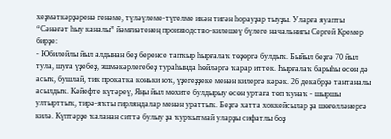хеҙмәткәрҙәренә генәме, түләүлеме-түгелме икән тигән һорауҙар тыуҙы. Уларға яуапты “Сәнәғәт һыу каналы” йәмғиәтенең производство-килешеү бүлеге начальнигы Сергей Кремер бирҙе:
- Юбилейлы йыл алдынан беҙ беренсе тапҡыр һырғалаҡ төҙөргә булдыҡ. Быйыл беҙгә 70 йыл тула, шуға үҙебеҙ, эшмәкәрлегебеҙ тураһында һөйләргә ҡарар иттек. Һырғалаҡ барыһы өсөн дә асыҡ, бушлай, тик прокатка коньки юҡ, үҙегеҙҙеке менән килергә кәрәк. 26 декабрҙә тантаналы асылдыҡ. Кәйефте күтәреү, Яңы йыл мөхите булдырыу өсөн уртаға төп ҡунаҡ - шыршы ултырттыҡ, тирә-яҡты гирляндалар менән ураттыҡ. Беҙгә хатта хоккейсылар ҙа шөғөлләнергә килә. Күптәрҙе ҡаланан ситтә булыу ҙа ҡурҡытмай уларҙы сифатлы боҙ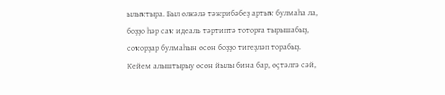ылыҡтыра. Был өлкәлә тәжрибәбеҙ артыҡ булмаһа ла, боҙҙо һәр саҡ идеаль тәртиптә тоторға тырышабыҙ, соҡорҙар булмаһын өсөн боҙҙо тигеҙләп торабыҙ.
Кейем алыштырыу өсөн йылы бина бар, өҫтәлгә сәй,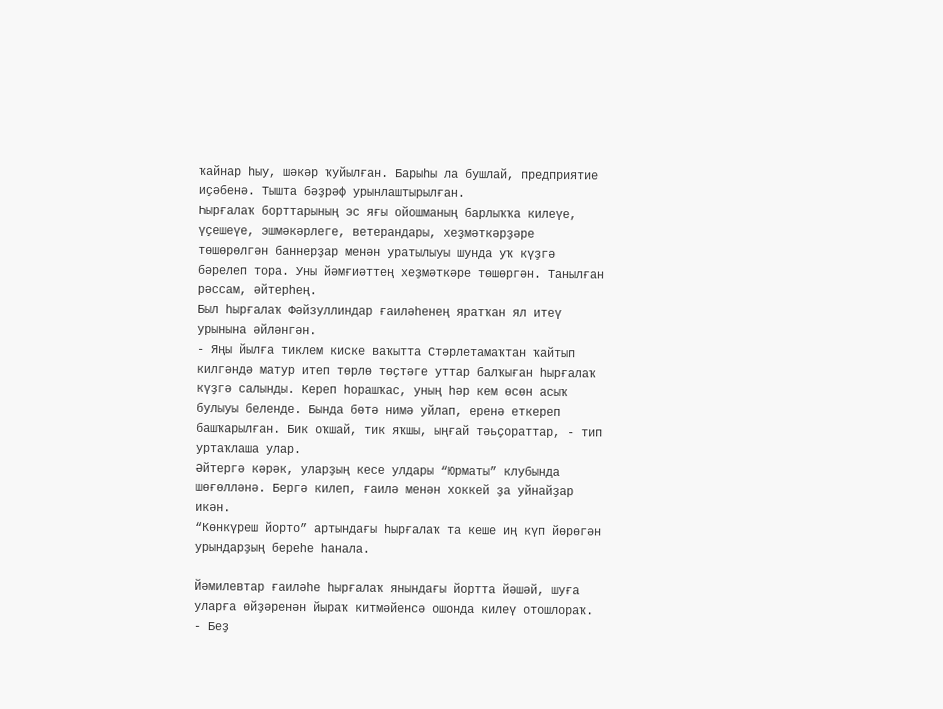ҡайнар һыу, шәкәр ҡуйылған. Барыһы ла бушлай, предприятие иҫәбенә. Тышта бәҙрәф урынлаштырылған.
Һырғалаҡ борттарының эс яғы ойошманың барлыҡҡа килеүе, үҫешеүе, эшмәкәрлеге, ветерандары, хеҙмәткәрҙәре төшөрөлгән баннерҙар менән уратылыуы шунда уҡ күҙгә бәрелеп тора. Уны йәмғиәттең хеҙмәткәре төшөргән. Танылған рәссам, әйтерһең.
Был һырғалаҡ Фәйзуллиндар ғаиләһенең яратҡан ял итеү урынына әйләнгән.
- Яңы йылға тиклем киске ваҡытта Стәрлетамаҡтан ҡайтып килгәндә матур итеп төрлө төҫтәге уттар балҡыған һырғалаҡ күҙгә салынды. Кереп һорашҡас, уның һәр кем өсөн асыҡ булыуы беленде. Бында бөтә нимә уйлап, еренә еткереп башҡарылған. Бик оҡшай, тик яҡшы, ыңғай тәьҫораттар, - тип уртаҡлаша улар.
Әйтергә кәрәк, уларҙың кесе улдары “Юрматы” клубында шөғөлләнә. Бергә килеп, ғаилә менән хоккей ҙа уйнайҙар икән.
“Көнкүреш йорто” артындағы һырғалаҡ та кеше иң күп йөрөгән урындарҙың береһе һанала.

Йәмилевтар ғаиләһе һырғалаҡ янындағы йортта йәшәй, шуға уларға өйҙәренән йыраҡ китмәйенсә ошонда килеү отошлораҡ.
- Беҙ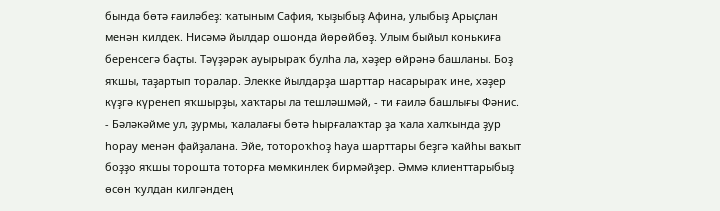бында бөтә ғаиләбеҙ: ҡатыным Сафия, ҡыҙыбыҙ Афина, улыбыҙ Арыҫлан менән килдек. Нисәмә йылдар ошонда йөрөйбөҙ. Улым быйыл конькиға беренсегә баҫты. Тәүҙәрәк ауырыраҡ булһа ла, хәҙер өйрәнә башланы. Боҙ яҡшы, таҙартып торалар. Элекке йылдарҙа шарттар насарыраҡ ине, хәҙер күҙгә күренеп яҡшырҙы, хаҡтары ла тешләшмәй, - ти ғаилә башлығы Фәнис.
- Бәләкәйме ул, ҙурмы, ҡалалағы бөтә һырғалаҡтар ҙа ҡала халҡында ҙур һорау менән файҙалана. Эйе, тотороҡһоҙ һауа шарттары беҙгә ҡайһы ваҡыт боҙҙо яҡшы торошта тоторға мөмкинлек бирмәйҙер. Әммә клиенттарыбыҙ өсөн ҡулдан килгәндең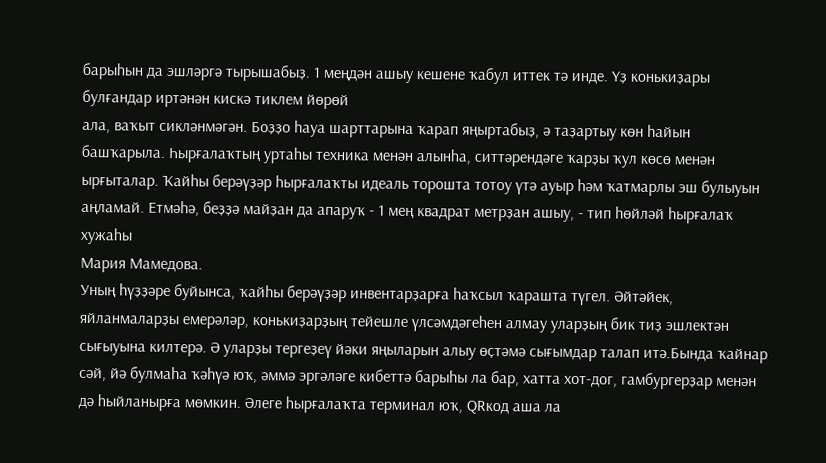барыһын да эшләргә тырышабыҙ. 1 меңдән ашыу кешене ҡабул иттек тә инде. Үҙ конькиҙары булғандар иртәнән кискә тиклем йөрөй
ала, ваҡыт сикләнмәгән. Боҙҙо һауа шарттарына ҡарап яңыртабыҙ, ә таҙартыу көн һайын башҡарыла. Һырғалаҡтың уртаһы техника менән алынһа, ситтәрендәге ҡарҙы ҡул көсө менән ырғыталар. Ҡайһы берәүҙәр һырғалаҡты идеаль торошта тотоу үтә ауыр һәм ҡатмарлы эш булыуын аңламай. Етмәһә, беҙҙә майҙан да апаруҡ - 1 мең квадрат метрҙан ашыу, - тип һөйләй һырғалаҡ хужаһы
Мария Мамедова.
Уның һүҙҙәре буйынса, ҡайһы берәүҙәр инвентарҙарға һаҡсыл ҡарашта түгел. Әйтәйек, яйланмаларҙы емерәләр, конькиҙарҙың тейешле үлсәмдәгеһен алмау уларҙың бик тиҙ эшлектән сығыуына килтерә. Ә уларҙы тергеҙеү йәки яңыларын алыу өҫтәмә сығымдар талап итә.Бында ҡайнар сәй, йә булмаһа ҡәһүә юҡ, әммә эргәләге кибеттә барыһы ла бар, хатта хот-дог, гамбургерҙар менән
дә һыйланырға мөмкин. Әлеге һырғалаҡта терминал юҡ, QRкод аша ла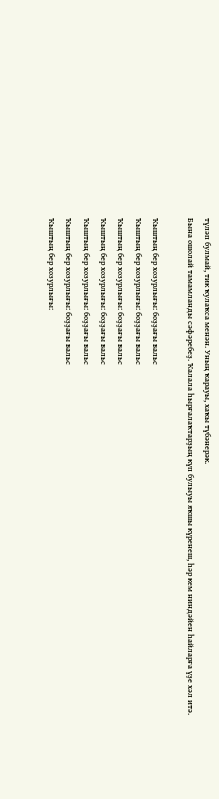түләп булмай, тик ҡулаҡса менән. Уның ҡарауы, хаҡы түбәнерәк.
Бына ошолай тамамланды сәфәребеҙ. Ҡалала һырғалаҡтарҙың күп булыуы яҡшы күренеш, һәр кем ниндәйен һайларға үҙе хәл итә.

Ҡыштың бер хозурлығы: боҙҙағы вальс
Ҡыштың бер хозурлығы: боҙҙағы вальс
Ҡыштың бер хозурлығы: боҙҙағы вальс
Ҡыштың бер хозурлығы: боҙҙағы вальс
Ҡыштың бер хозурлығы: боҙҙағы вальс
Ҡыштың бер хозурлығы: боҙҙағы вальс
Ҡыштың бер хозурлығы: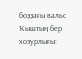боҙҙағы вальс
Ҡыштың бер хозурлығы: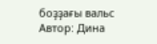боҙҙағы вальс
Автор: Дина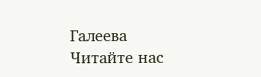Галеева
Читайте нас